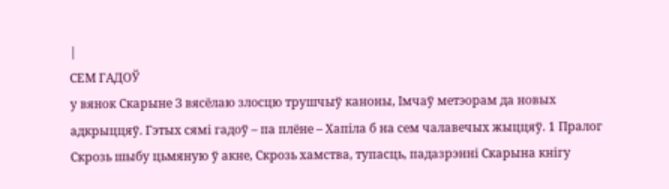|
СЕМ ГАДОЎ
у вянок Скарыне З вясёлаю злосцю трушчыў каноны, Імчаў метэорам да новых адкрыццяў. Гэтых сямі гадоў – па плёне – Хапіла б на сем чалавечых жыццяў. 1 Пралог Скрозь шыбу цьмяную ў акне, Скрозь хамства, тупасць, падазрэнні Скарына кнігу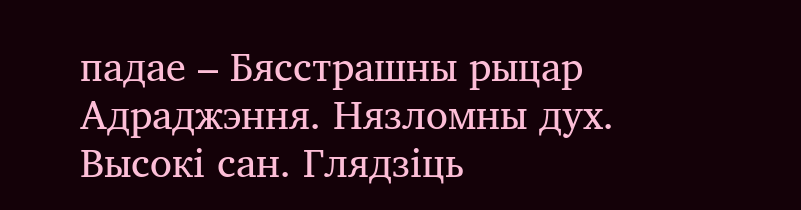падае – Бясстрашны рыцар Адраджэння. Нязломны дух. Высокі сан. Глядзіць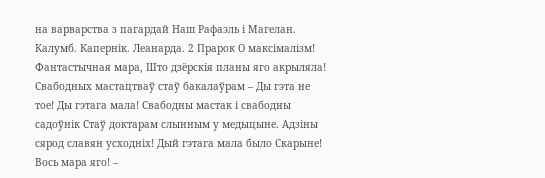на варварства з пагардай Наш Рафаэль і Магелан. Калумб. Капернік. Леанарда. 2 Прарок О максімалізм! Фантастычная мара, Што дзёрскія планы яго акрыляла! Свабодных мастацтваў стаў бакалаўрам – Ды гэта не тое! Ды гэтага мала! Свабодны мастак і свабодны садоўнік Стаў доктарам слынным у медыцыне. Адзіны сярод славян усходніх! Дый гэтага мала было Скарыне! Вось мара яго! –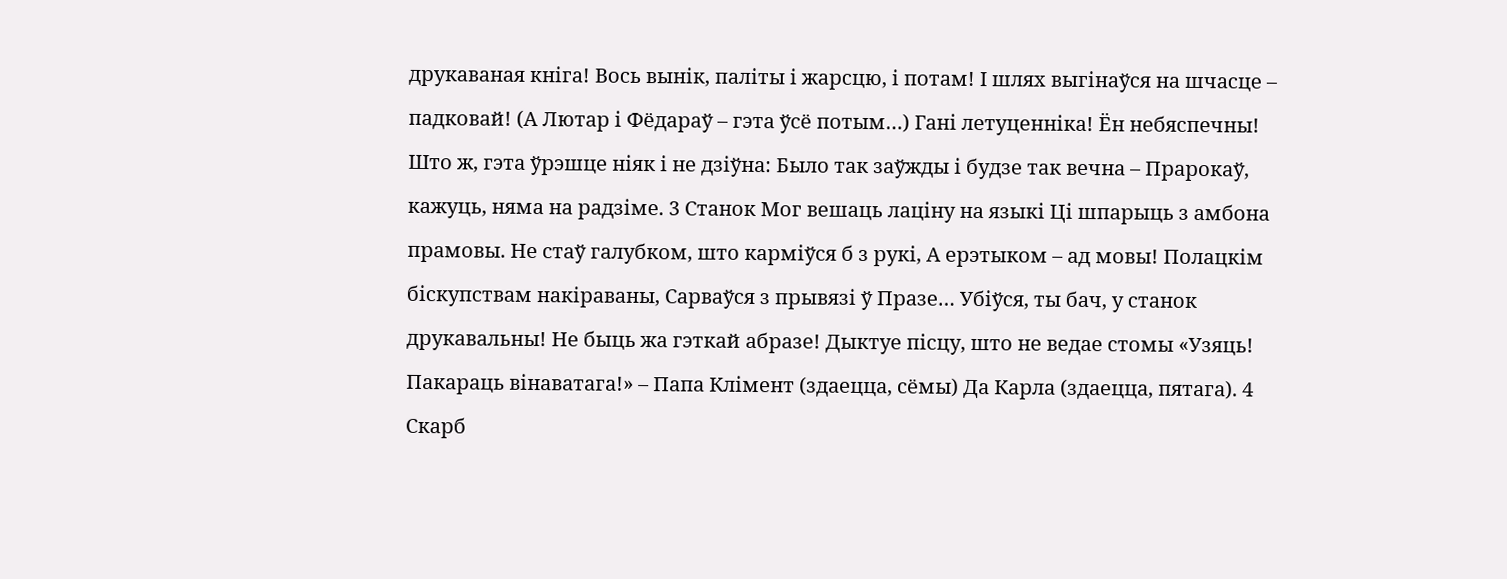друкаваная кніга! Вось вынік, паліты і жарсцю, і потам! І шлях выгінаўся на шчасце – падковай! (А Лютар і Фёдараў – гэта ўсё потым…) Гані летуценніка! Ён небяспечны! Што ж, гэта ўрэшце ніяк і не дзіўна: Было так заўжды і будзе так вечна – Прарокаў, кажуць, няма на радзіме. 3 Станок Мог вешаць лаціну на языкі Ці шпарыць з амбона прамовы. Не стаў галубком, што карміўся б з рукі, А ерэтыком – ад мовы! Полацкім біскупствам накіраваны, Сарваўся з прывязі ў Празе… Убіўся, ты бач, у станок друкавальны! Не быць жа гэткай абразе! Дыктуе пісцу, што не ведае стомы «Узяць! Пакараць вінаватага!» – Папа Клімент (здаецца, сёмы) Да Карла (здаецца, пятага). 4 Скарб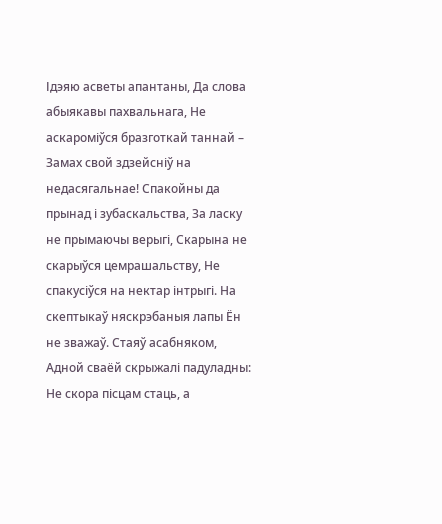Ідэяю асветы апантаны, Да слова абыякавы пахвальнага, Не аскароміўся бразготкай таннай – Замах свой здзейсніў на недасягальнае! Спакойны да прынад і зубаскальства, За ласку не прымаючы верыгі, Скарына не скарыўся цемрашальству, Не спакусіўся на нектар інтрыгі. На скептыкаў няскрэбаныя лапы Ён не зважаў. Стаяў асабняком, Адной сваёй скрыжалі падуладны: Не скора пісцам стаць, а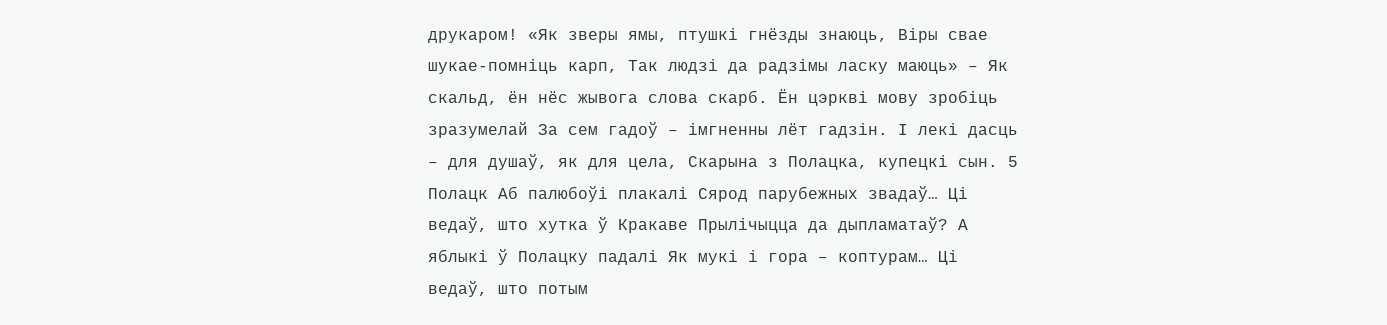друкаром! «Як зверы ямы, птушкі гнёзды знаюць, Віры свае шукае-помніць карп, Так людзі да радзімы ласку маюць» – Як скальд, ён нёс жывога слова скарб. Ён цэркві мову зробіць зразумелай За сем гадоў – імгненны лёт гадзін. І лекі дасць – для душаў, як для цела, Скарына з Полацка, купецкі сын. 5 Полацк Аб палюбоўі плакалі Сярод парубежных звадаў… Ці ведаў, што хутка ў Кракаве Прылічыцца да дыпламатаў? А яблыкі ў Полацку падалі Як мукі і гора – коптурам… Ці ведаў, што потым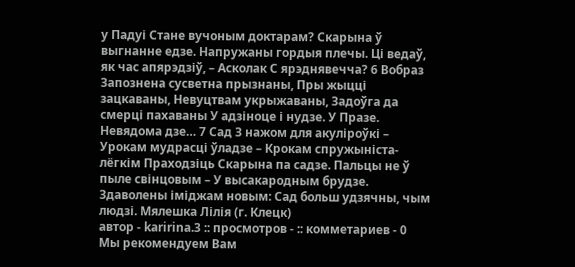у Падуі Стане вучоным доктарам? Скарына ў выгнанне едзе. Напружаны гордыя плечы. Ці ведаў, як час апярэдзіў, – Асколак С ярэднявечча? 6 Вобраз Запознена сусветна прызнаны, Пры жыцці зацкаваны, Невуцтвам укрыжаваны, Задоўга да смерці пахаваны У адзіноце і нудзе. У Празе. Невядома дзе… 7 Сад З нажом для акуліроўкі – Урокам мудрасці ўладзе – Крокам спружыніста-лёгкім Праходзіць Скарына па садзе. Пальцы не ў пыле свінцовым – У высакародным брудзе. Здаволены іміджам новым: Сад больш удзячны, чым людзі. Мялешка Лілія (г. Клецк)
автор - karirina.3 :: просмотров - :: комметариев - 0
Мы рекомендуем Вам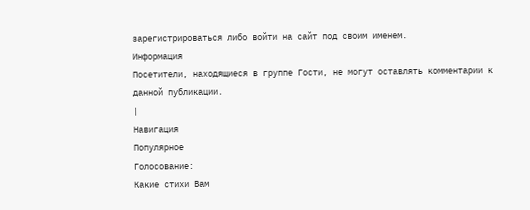зарегистрироваться либо войти на сайт под своим именем.
Информация
Посетители, находящиеся в группе Гости, не могут оставлять комментарии к данной публикации.
|
Навигация
Популярное
Голосование:
Какие стихи Вам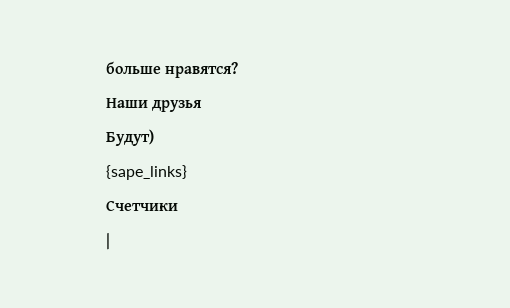больше нравятся?
Наши друзья
Будут)
{sape_links}
Счетчики
|